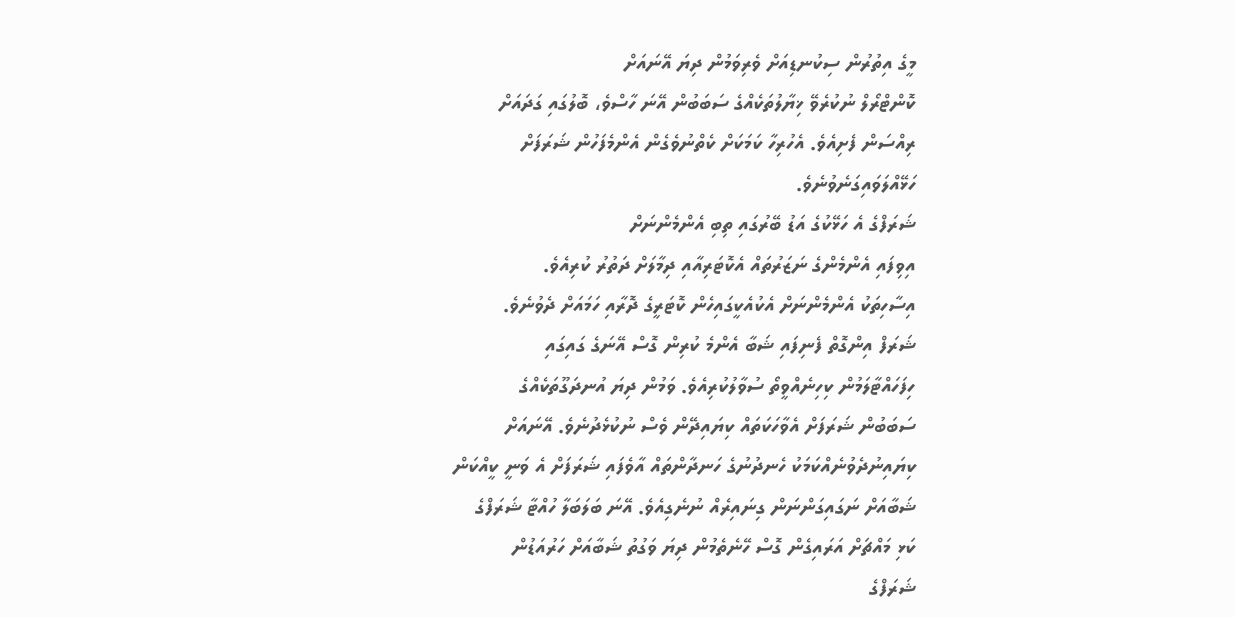މީގެ އިތުރުން ސިކުނޑިއަށް ވެރިވަމުން ދިޔަ އޭނައަށް
ކޮންޓްރޯލް ނުކުރެވޭ ޚިޔާލުތަކެއްގެ ސަބަބުން އޭނަ ހާސްވެ، ބޮލުގައި ގަދައަށް
ރިއްސަން ފެށިއެވެ. އެހުރިހާ ކަމަކަށް ކެތްނުވެގެން އެންމެފަހުން ޝަރަފަށް
ހަޅޭއްލަވައިގަނެވުނެވެ.
ޝަރަފްގެ އެ ހަޅޭކުގެ އަޑު ބޭރުގައި ތިބި އެންމެންނަށް
އިވިފައި އެންމެންގެ ނަޒަރުތައް އެކޮޓަރިއާއި ދިމާލަށް ދަތުރު ކުރިއެވެ.
އިސާހިތަކު އެންމެންނަށް އެކުއެކީގައިހެން ކޮޓަރީގެ ދޮރާއި ހަމައަށް ދެވުނެވެ.
ޝަރަފް އިންގޮތް ފެނިފައި ޝަބާ އެންމެ ކުރިން ގޮސް އޭނަގެ ގައިގައި
ހިފަހައްޓާލަމުން ކިހިނެއްވީތޯ ސުވާލުކުރިއެވެ. ވަމުން ދިޔަ އުނދަގޫތަކެއްގެ
ސަބަބުން ޝަރަފަށް އެވާހަކަތައް ކިޔައިދޭން ވެސް ނުކުޅެދުނެވެ. އޭނައަށް
ކިޔައިނުދެވުނެއްކަމަކު ހެނދުނުގެ ހަނދާންތައް އާވެފައި ޝަރަފަށް އެ ވަނީ ކީއްކަން
ޝަބާއަށް ނަގައިގަންނަން ގިނައިރެއް ނުނެގިއެވެ. އޭނަ ބަލަބަލާ ހުއްޓާ ޝަރަފްގެ
ކަޅި މައްޗަށް އަރައިގެން ގޮސް ހޭނެތެމުން ދިޔަ ވަގުތު ޝަބާއަށް ހަރުއަޑުން
ޝަރަފްގެ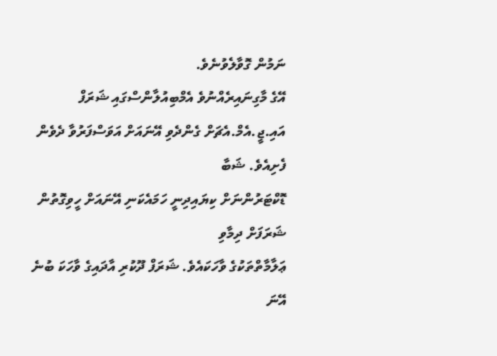ނަމުން ގޮވާލެވުނެވެ.
އޭގެ މާގިނައިރެއްނުވެ އެމްބިއުލާންސްގައި ޝަރަފް
އައި.ޖީ.އެމް.އެޗަށް ގެންދެވި އޭނައަށް އަވަސްފަރުވާ ދެވެން ފެށިއެވެ. ޝަބާ
ޑޮކްޓަރުންނަށް ކިޔައިދިނީ ހަމައެކަނި އޭނައަށް ހީވިގޮތުން ޝަރަފަށް ދިމާވި
ޢަލާމާތްތަކުގެ ވާހަކައެވެ. ޝަރަފް ދޫކުރި އާދައިގެ ވާހަކަ ބުނެ އޭނަ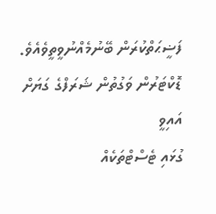ފަޟީޙަތްކުރަން ބޭނުމެއްނުވީތީވެއެވެ. ޑޮކްޓަރުން ވަގުތުން ޝަރަފްގެ ގަޔަށް އައިވީ
ގުޅައި ޓެސްޓްތަކެއް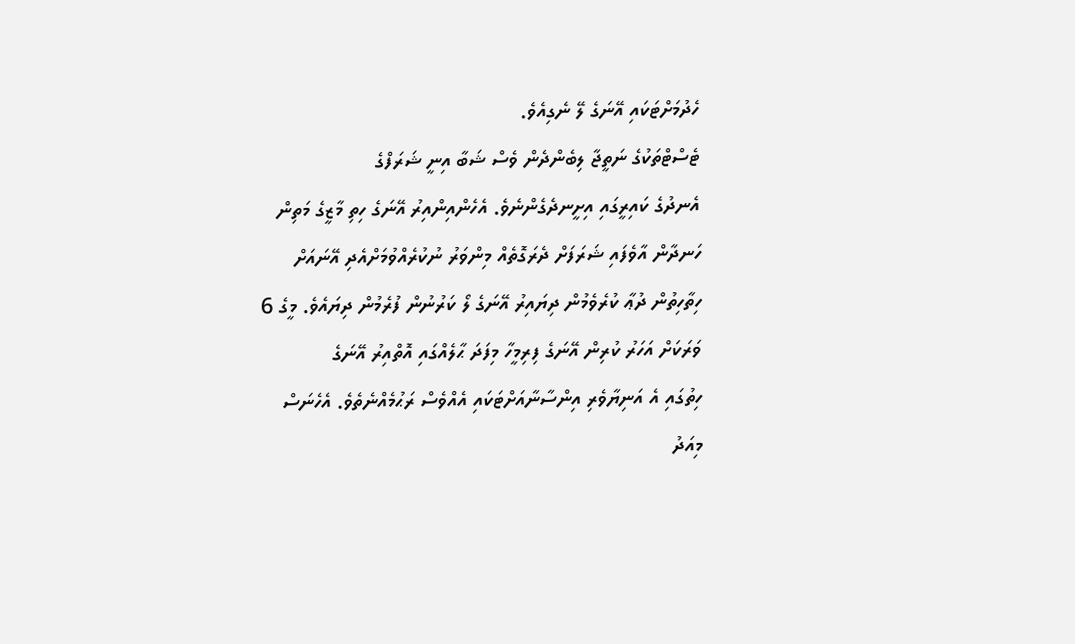ހެދުމަށްޓަކައި އޭނަގެ ލޭ ނެގިއެވެ.
ޓެސްޓްތަކުގެ ނަތީޖާ ލިބެންދެން ވެސް ޝަބާ އިނީ ޝަރަފްގެ
އެނދުގެ ކައިރީގައި އިށީނދެގެންނެވެ. އެހެންއިންއިރު އޭނަގެ ހިތި މާޒީގެ މަތިން
ހަނދާން އާވެފައި ޝަރަފަށް ދެރަގޮތެއް މިންވަރު ނުކުރެއްވުމަށްއެދި އޭނައަށް
ހިތާހިތުން ދުޢާ ކުރެވެމުން ދިޔައިރު އޭނަގެ ލޯ ކަރުނުން ފުރެމުން ދިޔައެވެ. މީގެ 6
ވަރަކަށް އަހަރު ކުރިން އޭނަގެ ފިރިމީހާ މިފަދަ ޙާލެއްގައި އޮތްއިރު އޭނަގެ
ހިތުގައި އެ އަނިޔާވެރި އިންސާނާއަށްޓަކައި އެއްވެސް ރަޙުމެއްނެތެވެ. އެހެނަސް
މިއަދު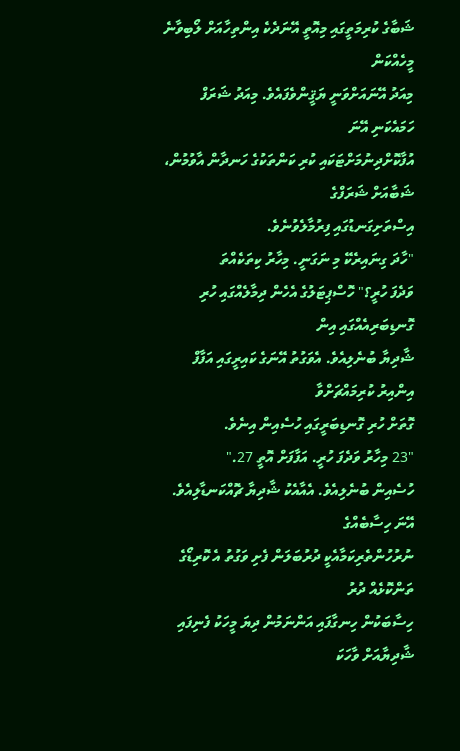ޝަބާގެ ކުރިމަތީގައި މިއޮތީ އޭނަދެކެ އިންތިހާއަށް ލޯބިވާނެ މީހެއްކަން
މިއަދު އޭނައަށްވަނީ ޔަޤީންވެފައެވެ. މިއަދު ޝަރަފް ހަމައެކަނި އޭނަ
އުފާކޮށްދިނުމަށްޓަކައި ކުރި ކަންތަކުގެ ހަނދާން އާވުމުން، ޝަބާއަށް ޝަރަފްގެ
އިސްތަށިގަނޑުގައި ފިރުމާލެވުނެވެ.
"ހާދަ ގިނައިރެކޭ މި ނަގަނީ. މިހާރު ކިތަކެއްތަ
ވަދެފަ ހުރީ؟" ހޮސްޕިޓަލުގެ އެހެން ދިމާލެއްގައި ހުރި ގޮނޑިބަރިއެއްގައި އިން
ޝާދިޔާ ބުނެލިއެވެ. އެވަގުތު އޭނަގެ ކައިރީގައި އަފާފް އިންއިރު ކުރިމައްޗަށްވާ
ގޮތަށް ހުރި ގޮނޑިބަރީގައި ހުސެއިން އިނެވެ.
"23 މިހާރު ވަދެފަ ހުރީ. އަފާފަށް އޮތީ 27."
ހުސެއިން ބުނެލިއެވެ. އެއާއެކު ޝާދިޔާ ޗޮއްކަނޑާލިއެވެ. އޭނަ ހިސާބެއްގެ
ނުރުހުންތެރިކަމާއެކީ ދުރުބަލަން ފެށި ވަގުތު އެ ކޮރިޑޯގެ ތަންކޮޅެއް ދުރު
ހިސާބަކުން ހިނގާފައި އަންނަމުން ދިޔަ މީހަކު ފެނިފައި ޝާދިޔާއަށް ވާހަކަ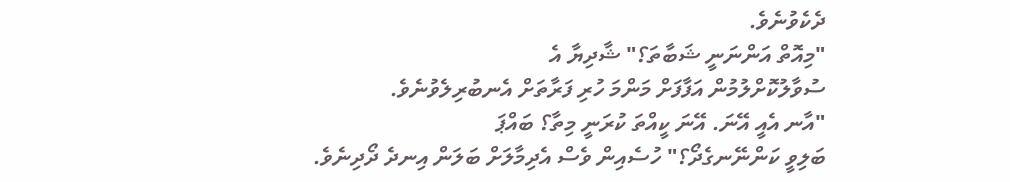ދެކެވުނެވެ.
"މިއޮތް އަންނަނީ ޝަބާތަ؟" ޝާދިޔާ އެ
ސުވާލުކޮށްލުމުން އަފާފަށް މަންމަ ހުރި ފަރާތަށް އެނބުރިލެވުނެވެ.
"އާނ އެއީ އޭނަ. އޭނަ ކީއްތަ ކުރަނީ މިތާ؟ ބައްޕަ
ބަލިވީ ކަންނޭނގެދޯ؟" ހުސެއިން ވެސް އެދިމާލަށް ބަލަން އިނދެ ދޯދިނެވެ.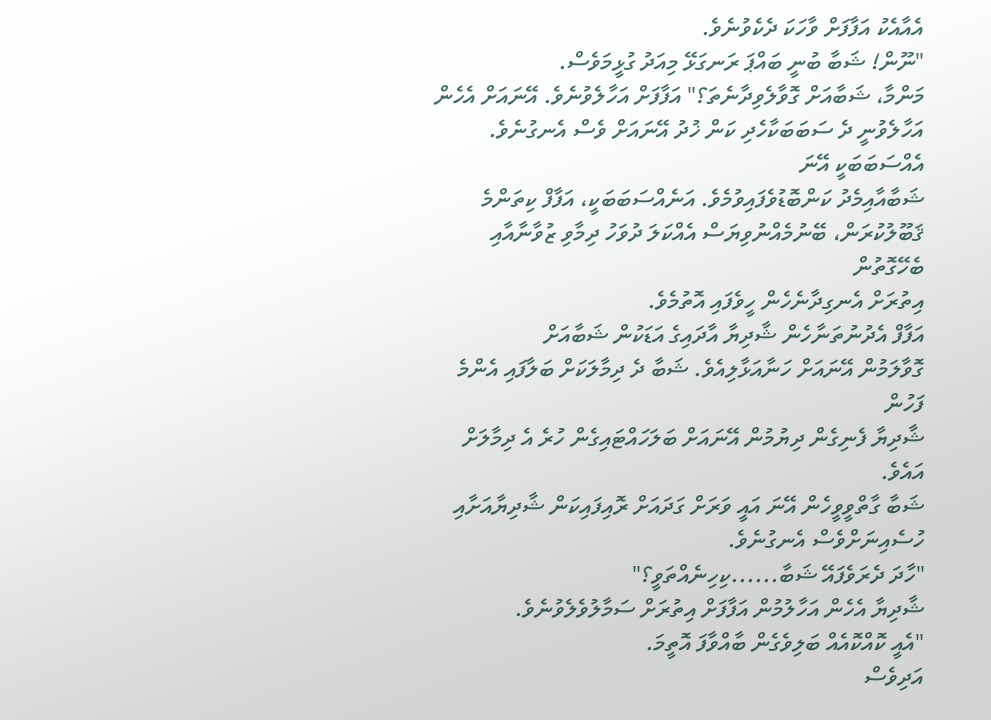އެއާއެކު އަފާފަށް ވާހަކަ ދެކެވުނެވެ.
"ނޫން! ޝަބާ ބުނީ ބައްޕަ ރަނގަޅޭ މިއަދު ގުޅީމަވެސް.
މަންމާ، ޝަބާއަށް ގޮވާލެވިދާނެތަ؟" އަފާފަށް އަހާލެވުނެވެ. އޭނައަށް އެހެން
އަހާލެވުނީ ދެ ސަބަބަކާހެދި ކަން ޚުދު އޭނައަށް ވެސް އެނގުނެވެ. އެއްސަބަބަކީ އޭނަ
ޝަބާއާއިމެދު ކަންބޮޑުވެފައިވުމެވެ. އަނެއްސަބަބަކީ، އަފާފް ކިތަންމެ
ޤަބޫލުކުރަން، ބޭނުމެއްނުވިޔަސް އެއްކަލަ ދުވަހު ދިމާވި ޒުވާނާއާއި ބެހޭގޮތުން
އިތުރަށް އެނގިދާނެހެން ހީވެފައި އޮތުމެވެ.
އަފާފް އެދުނުތަނާހެން ޝާދިޔާ އާދައިގެ އަޑަކުން ޝަބާއަށް
ގޮވާލަމުން އޭނައަށް ހަނާއަޅާލިއެވެ. ޝަބާ ދެ ދިމާލަކަށް ބަލާފައި އެންމެ ފަހުން
ޝާދިޔާ ފެނިގެން ދިޔުމުން އޭނައަށް ބަލަހައްޓައިގެން ހުރެ އެ ދިމާލަށް އައެވެ.
ޝަބާ ގާތްވީވީހެން އޭނަ އައީ ވަރަށް ގަދައަށް ރޮއިފައިކަން ޝާދިޔާއަށާއި
ހުސެއިނަށްވެސް އެނގުނެވެ.
"ހާދަ ދެރަވެފައޭ ޝަބާ......ކިހިނެއްތަވީ؟"
ޝާދިޔާ އެހެން އަހާލުމުން އަފާފަށް އިތުރަށް ސަމާލުވެލެވުނެވެ.
"އެއީ ކޮއްކޮއެއް ބަލިވެގެން ބާއްވާފަ އޮތީމަ.
އަދިވެސް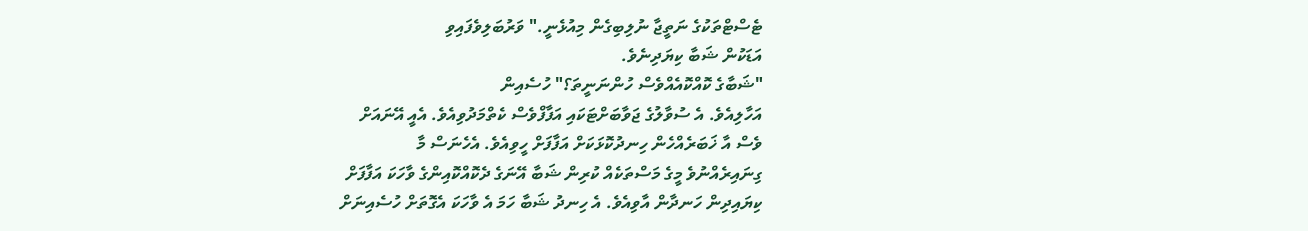ޓެސްޓްތަކުގެ ނަތީޖާ ނުލިބިގެން މިއުޅެނީ." ވަރުބަލިވެފައިވި
އަޑަކުން ޝަބާ ކިޔަދިނެވެ.
"ޝަބާގެ ކޮއްކޮއެއްވެސް ހުންނަނީތަ؟" ހުސެއިން
އަހާލިއެވެ. އެ ސުވާލުގެ ޖަވާބަށްޓަކައި އަފާފްވެސް ކެތްމަދުވިއެވެ. އެއީ އޭނައަށް
ވެސް އާ ޚަބަރެއްހެން ހިނދުކޮޅަކަށް އަފާފަށް ހީވިއެވެ. އެހެނަސް މާ
ގިނައިރެއްނުވެ މީގެ މަސްތަކެއް ކުރިން ޝަބާ އޭނަގެ ދެކޮއްކޮއިންގެ ވާހަކަ އަފާފަށް
ކިޔައިދިން ހަނދާން އާވިއެވެ. އެ ހިނދު ޝަބާ ހަމަ އެ ވާހަކަ އެގޮތަށް ހުސެއިނަށް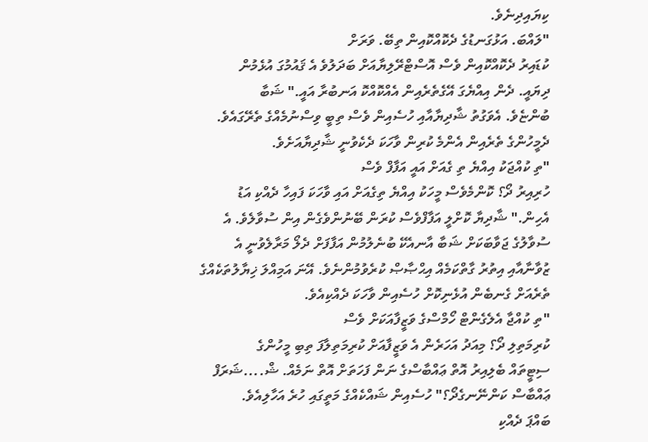ކިޔައިދިނެވެ.
"ލައްބަ. އަޅުގަނޑުގެ ދެކޮއްކޮއިން ތިބޭ. ވަރަށް
ކުޑައިރު ދެކޮއްކޮއިން ވެސް އޮސްޓްރޭލިޔާއަށް ބަދަލުވެ އެ ޤައުމުގަ އުޅެމުން
ދިޔައީ. ދެން އިއްޔެގަ އޭގެތެރެއިން އެއްކޮއްކޮ އަނބުރާ އައީ." ޝަބާ
ބުންޏެވެ. އެވަގުތު ޝާދިޔާއާއި ހުސެއިން ވެސް ތިބީ ވިސްނުމެއްގެ ތެރޭގައެވެ.
ދެމީހުންގެ ތެރެއިން އެންމެ ކުރިން ވާހަކަ ދެކެވުނީ ޝާދިޔާއަށެވެ.
"ތި ކުއްޖަކު އިއްޔެ ތި ގެއަށް އައީ އަފާފް ވެސް
ހުރިއިރު ދޯ؟ ކޮންމެވެސް މީހަކު އިއްޔެ ތިގެއަށް އައި ވާހަކަ ފައިހާ ދެއްކި އަޑު
އެހިން." ޝާދިޔާ ކޮށްލީ އަފާފްވެސް ކުރަން ބޭނުންވެގެން އިން ސުވާލެވެ. އެ
ސުވާލުގެ ޖަވާބަކަށް ޝަބާ އާނއެކޭ ބުނެލުމުން އަފާފަށް ދެލޯ މަރާލެވުނީ އެ
ޒުވާނާއާއި އިތުރު ގާތްކަމެއް އިޙްޞާޞް ކުރެވުމުންނެވެ. އޭނަ އަމިއްލަ ޚިޔާލުތަކެއްގެ
ތެރެއަށް ގެނބެން އުޅެނިކޮށް ހުސެއިން ވާހަކަ ދެއްކިއެވެ.
"ތި ކުއްޖާ އެލެގެންޓް ހޯމްސްގެ ވަޒީފާއަކަށް ވެސް
ކުރިމަތިލި ދޯ؟ މިއަދު އަހަރެން އެ ވަޒީފާއަށް ކުރިމަތިލާފަ ތިބި މީހުންގެ
ސިޓީތައް ބެލިއިރު އޮތް ޢައްބާސްގެ ނަން ފަހަތަށް އޮތް ނަމެއް. ޝް....ޝަރަފް
ޢައްބާސް ކަންނޭނގެދޯ؟" ހުސެއިން ޝައްކެއްގެ މަތީގައި ހުރެ އަހާލިއެވެ.
ބައްޕަ ދެއްކި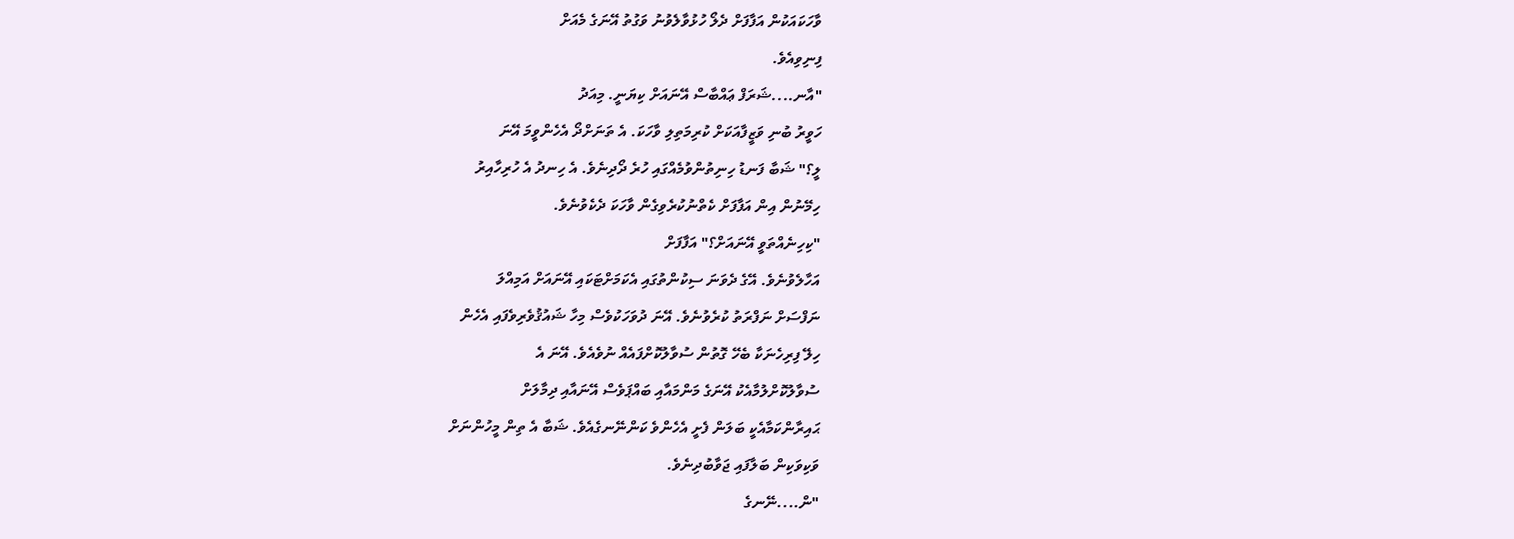ވާހަކައަކުން އަފާފަށް ދެލޯ ހުޅުވާލެވުނު ވަގުތު އޭނަގެ މެއަށް
ފިނިވިއެވެ.
"އާނ....ޝަރަފް ޢައްބާސް އޭނައަށް ކިޔަނީ. މިއަދު
ހަވީރު ބުނި ވަޒީފާއަކަށް ކުރިމަތިލި ވާހަކަ. އެ ތަނަށްދޯ އެހެންވީމަ އޭނަ
ލީ؟" ޝަބާ ފަނޑު ހިނިތުންވުމެއްގައި ހުރެ ދޯދިނެވެ. އެ ހިނދު އެ ހުރިހާއިރު
ހިމޭނުން އިން އަފާފަށް ކެތްނުކުރެވިގެން ވާހަކަ ދެކެވުނެވެ.
"ކިހިނެއްތަވީ އޭނައަށް؟" އަފާފަށް
އަހާލެވުނެވެ. އޭގެ ދެވަނަ ސިކުންތުގައި އެކަމަށްޓަކައި އޭނައަށް އަމިއްލަ
ނަފްސަށް ނަފްރަތު ކުރެވުނެވެ. އޭނަ ދުވަހަކުވެސް މިހާ ޝައުޤުވެރިވެފައި އެހެން
ހިލޭ ފިރިހެނަކާ ބެހޭ ގޮތުން ސުވާލުކޮށްފައެއް ނުވެއެވެ. އޭނަ އެ
ސުވާލުކޮށްލުމާއެކު އޭނަގެ މަންމައާއި ބައްޕަވެސް އޭނައާއި ދިމާލަށް
ޙައިރާންކަމާއެކީ ބަލަން ފެށީ އެހެންވެ ކަންނޭނގެއެވެ. ޝަބާ އެ ތިން މީހުންނަށް
ވަކިވަކިން ބަލާފައި ޖަވާބުދިނެވެ.
"ން....ނޭނގެ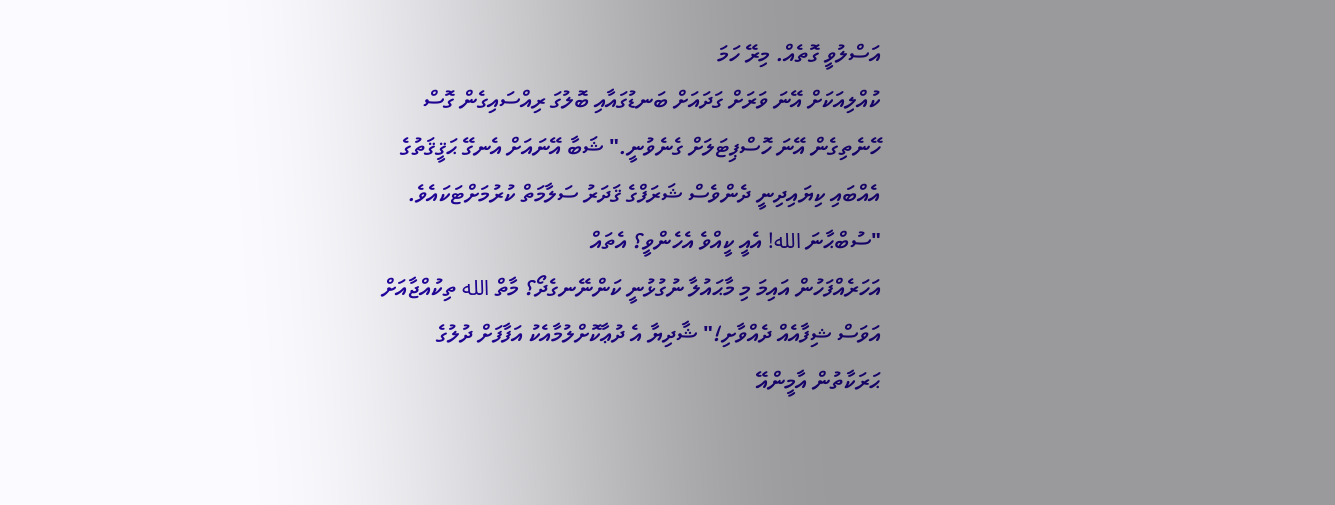އަސްލުވީ ގޮތެއް. މިރޭ ހަމަ
ކުއްލިއަކަށް އޭނަ ވަރަށް ގަދައަށް ބަނޑުގައާއި ބޮލުގަ ރިއްސައިގެން ގޮސް
ހޭނެތިގެން އޭނަ ހޮސްޕިޓަލަށް ގެނެވުނީ." ޝަބާ އޭނައަށް އެނގޭ ޙަޤީޤަތުގެ
އެއްބައި ކިޔައިދިނީ ދެންވެސް ޝަރަފްގެ ޤަދަރު ސަލާމަތް ކުރުމަށްޓަކައެވެ.
"ސުބްޙާނަ الله! އެއީ ކީއްވެ އެހެންވީ؟ އެތައް
އަހަރެއްފަހުން އައިމަ މި މާޙައުލާ ނުގުޅުނީ ކަންނޭނގެދޯ؟ މާތް الله ތިކުއްޖާއަށް
އަވަސް ޝިފާއެއް ދެއްވާށި!" ޝާދިޔާ އެ ދުޢާކޮށްލުމާއެކު އަފާފަށް ދުލުގެ
ޙަރަކާތުން އާމީންއޭ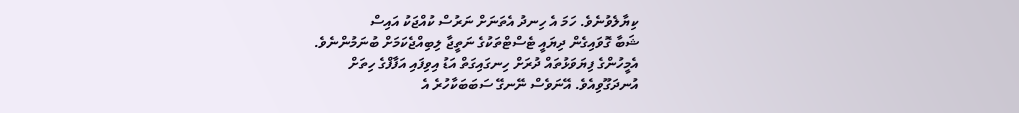ކިޔާލެވުނެވެ. ހަމަ އެ ހިނދު އެތަނަށް ނަރުސް ކުއްޖަކު އައިސް
ޝަބާ ގޮވައިގެން ދިޔައީ ޓެސްޓްތަކުގެ ނަތީޖާ ލިބިއްޖެކަމަށް ބުނަމުންނެވެ.
އެމީހުންގެ ފިޔަވަޅުތައް ދުރަށް ހިނގައިގަތް އަޑު އިވިފައި އަފާފްގެ ހިތަށް
އުނދަގޫވިއެވެ. އޭނަވެސް ނޭނގޭ ސަބަބަކާހުރެ އެ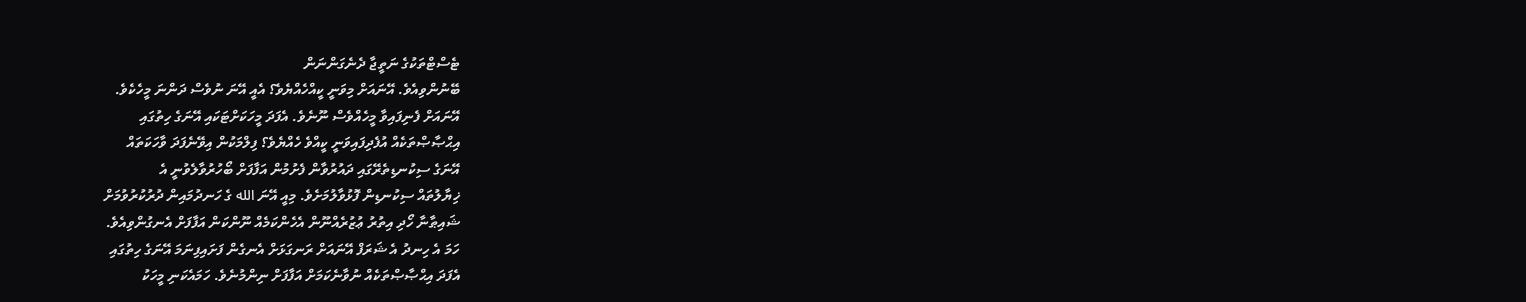ޓެސްޓްތަކުގެ ނަތީޖާ ދެނެގަންނަން
ބޭނުންވިއެވެ. އޭނައަށް މިވަނީ ކީއްހެއްޔެވެ؟ އެއީ އޭނަ ނުވެސް ދަންނަ މީހެކެވެ.
އޭނައަށް ފެނިފައިވާ މީހެއްވެސް ނޫނެވެ. އެފަދަ މީހަކަށްޓަކައި އޭނަގެ ހިތުގައި
އިޙްޞާޞްތަކެއް އުފެދިފައިވަނީ ކީއްވެ ހެއްޔެވެ؟ ފިލްމަކުން އިވޭނެފަދަ ވާހަކަތައް
އޭނަގެ ސިކުނޑިތެރޭގައި ދައުރުވާން ފެށުމުން އަފާފަށް ބޯހުރުވާލެވުނީ އެ
ޚިޔާލުތައް ސިކުނޑިން ފޮޅުވާލުމަށެވެ. މިއީ އޭނަ الله ގެ ހަނދުމައިން ދުރުކުރުވުމަށް
ޝައިޠާނާ ހޯދި އިތުރު ޢުޒުރެއްނޫން އެހެންކަމެއް ނޫންކަން އަފާފަށް އެނގުންވިއެވެ.
ހަމަ އެ ހިނދު އެ ޝަރަފް އޭނައަށް ރަނގަޅަށް އެނގެން ފަށައިފިނަމަ އޭނަގެ ހިތުގައި
އެފަދަ އިޙްޞާޞްތަކެއް ނުވާނެކަމަށް އަފާފަށް ނިންމުނެވެ. ހަމައެކަނި މީހަކު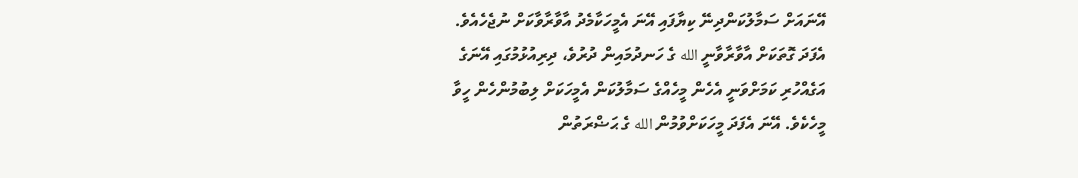އޭނައަށް ސަމާލުކަންދިނޭ ކިޔާފައި އޭނަ އެމީހަކާމެދު އާވާރާވާކަށް ނުޖެހެއެވެ.
އެފަދަ ގޮތަކަށް އާވާރާވާނީ الله ގެ ހަނދުމައިން ދުރުވެ، ދިރިއުޅުމުގައި އޭނަގެ
އަގެއްހުރި ކަމަށްވަނީ އެހެން މީހެއްގެ ސަމާލުކަން އެމީހަކަށް ލިބުމުންހެން ހީވާ
މީހެކެވެ. އޭނަ އެފަދަ މީހަކަށްވުމުން الله ގެ ޙަޟްރަތުން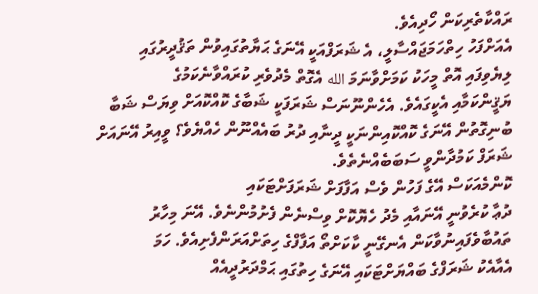ރައްކާތެރިކަން ހޯދިއެވެ.
އެއަށްފަހު ހިތްހަމަޖައްސާލީ، އެ ޝަރަފްއަކީ އޭނަގެ ޙަޔާތުގައިވުން ތަޤުދީރުގައި
ލިޔެވިފައި އޮތް މީހަކު ކަމަށްވާނަމަ الله އެގޮތް މެދުވެރި ކުރައްވާނެކަމުގެ
ޔަޤީންކަމާއި އެކީގައެވެ. އެހެންނޫނަސް ޝަރަފަކީ ޝަބާގެ ކޮއްކޮއަށް ވިޔަސް ޝަބާ
ބުނިގޮތުން އޭނަގެ ކޮއްކޮއިންނަކީ ދީނާއި ދުރު ބައެއްނޫން ހެއްޔެވެ؟ ވީއިރު އޭނައަށް
ޝަރަފް ކަމުދާންވީ ސަބަބެއްނެތެވެ.
ކޮންމެއަކަސް އޭގެ ފަހުން ވެސް އަފާފަށް ޝަރަފަށްޓަކައި
ދުޢާ ކުރެވުނީ އޭނައާއި މެދު ހެޔޮކޮށް ވިސްނެން ފެށުމުންނެވެ. އޭނަ މިހާރު
ތައުބާވެފައިނުވާކަން އެނގޭނީ ކާކަށްތޯ އަފާފްގެ ހިތަށްއަރަންފެށިއެވެ. ހަމަ
އެއާއެކު ޝަރަފްގެ ބައްޔަށްޓަކައި އޭނަގެ ހިތުގައި ޙަމްދަރުދީއެއް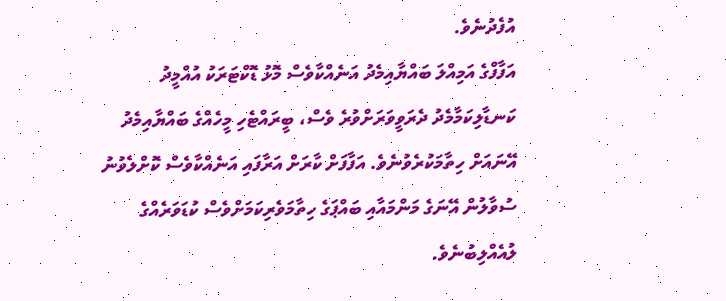އުފެދުނެވެ.
އަފާފްގެ އަމިއްލަ ބައްޔާއިމެދު އަނެއްކާވެސް މޮޅު ޑޮކްޓަރަކު އުއްމީދު
ކަނޑާލިކަމާމެދު ދެރަވީވަރަށްވުރެ ވެސް، ބީރައްޓެހި މީހެއްގެ ބައްޔާއިމެދު
އޭނައަށް ހިތާމަކުރެވުނެވެ. އަފާފަށް ކާރަށް އަރާފައި އަނެއްކާވެސް ކޮށްލެވުނު
ސުވާލުން އޭނަގެ މަންމައާއި ބައްޕަގެ ހިތާމަވެރިކަމަށްވެސް ކުޑަވަރެއްގެ
ލުއެއްލިބުނެވެ.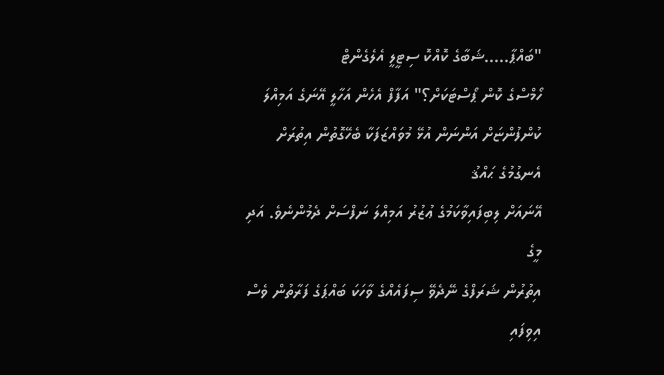"ބައްޕާ.....ޝަބާގެ ކޮއްކޮ ސިޓީލީ އެލެގެންޓް
ހޯމްސްގެ ކޮން ޕޯސްޓަކަށް؟" އަފާފް އެހެން އަހާލީ އޭނަގެ އަމިއްލަ
ކުންފުންޏަށް އަންނަން އުޅޭ މުވައްޒަފަކާ ބެހޭގޮތުން އިތުރަށް އެނގުމުގެ ޙައްޤު
އޭނައަށް ލިބިފައިވާކަމުގެ ޢުޒުރު އަމިއްލަ ނަފްސަށް ދެމުންނެވެ. އަދި މީގެ
އިތުރުން ޝަރަފްގެ ނޭދެވޭ ސިފައެއްގެ ވާހަކަ ބައްޕަގެ ފަރާތުން ވެސް އިވިފައި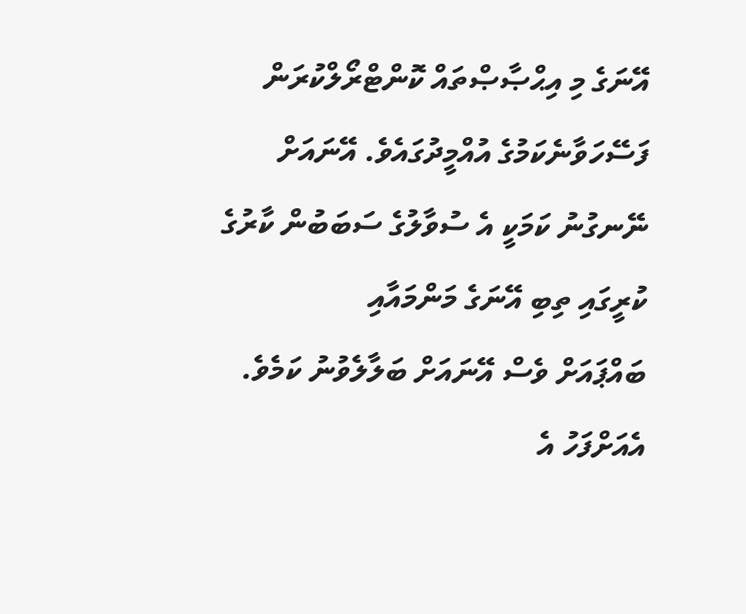އޭނަގެ މި އިޙްޞާޞްތައް ކޮންޓްރޯލްކުރަން ފަސޭހަވާނެކަމުގެ އުއްމީދުގައެވެ. އޭނައަށް
ނޭނގުނު ކަމަކީ އެ ސުވާލުގެ ސަބަބުން ކާރުގެ ކުރީގައި ތިބި އޭނަގެ މަންމައާއި
ބައްޕައަށް ވެސް އޭނައަށް ބަލާލެވުނު ކަމެވެ. އެއަށްފަހު އެ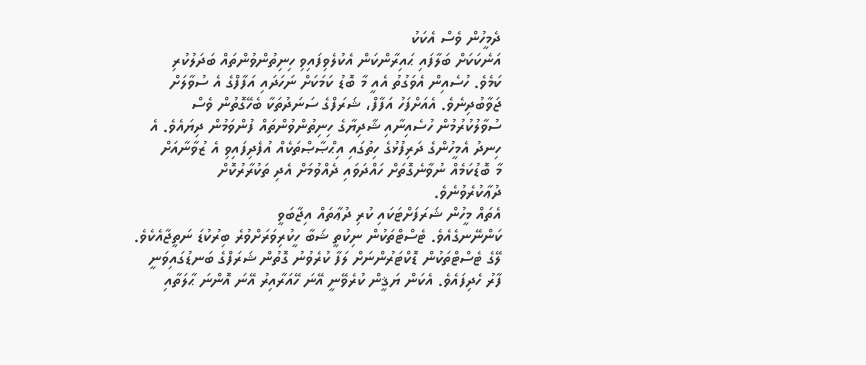ދެމީހުން ވެސް އެކަކު
އަނެކަކަށް ބަލާފައި ޙައިރާންކަން އެކުލެވިފައިވި ހިނިތުންވުންތައް ބަދަލުކުރި
ކަމެވެ. ހުސެއިން އެވަގުތު އެއީ މާ ބޮޑު ކަމަކަށް ނަހަދައި އަފާފްގެ އެ ސުވާލަށް
ޖަވާބުދިނެވެ. އެއަށްފަހު އަފާފް، ޝަރަފްގެ ސަނަދުތަކާ ބެހޭގޮތުން ވެސް
ސުވާލުކުރުމުން ހުސެއިނާއި ޝާދިޔާގެ ހިނިތުންވުންތައް ފުންވަމުން ދިޔައެވެ. އެ
ހިނދު އެމީހުންގެ ދަރިފުޅުގެ ހިތުގައި އިޙްޞާޞްތަކެއް އުފެދިފައިވި އެ ޒުވާނާއަށް
މާ ބޮޑުކަމެއް ނުވާނެގޮތަށް ހައްދަވައި ދެއްވުމަށް އެދި ތަކުރާރުކޮށް
ދުޢާކުރެވުނެވެ.
އެތައް މީހުން ޝަރަފަށްޓަކައި ކުރި ދުޢާތައް އިޖާބަވީ
ކަންނޭނގެއެވެ. ޓެސްޓްތަކުން ނިކުތީ ޝަބާ ހީކުރިވަރަށްވުރެ ބިރުކުޑަ ނަތީޖާއެކެވެ.
ލޭގެ ޓެސްޓްތަކުން ޑޮކްޓަރުންނަށް ލަފާ ކުރެވުނު ގޮތުން ޝަރަފްގެ ބަނޑުގައިވަނީ
ފާރު ހެދިފައެވެ. އެކަން ޔަޤީން ކުރެވޭނީ އޭނަ ހޭއަރާއިރު އޭނަ އޮންނަ ޙާލަތާއި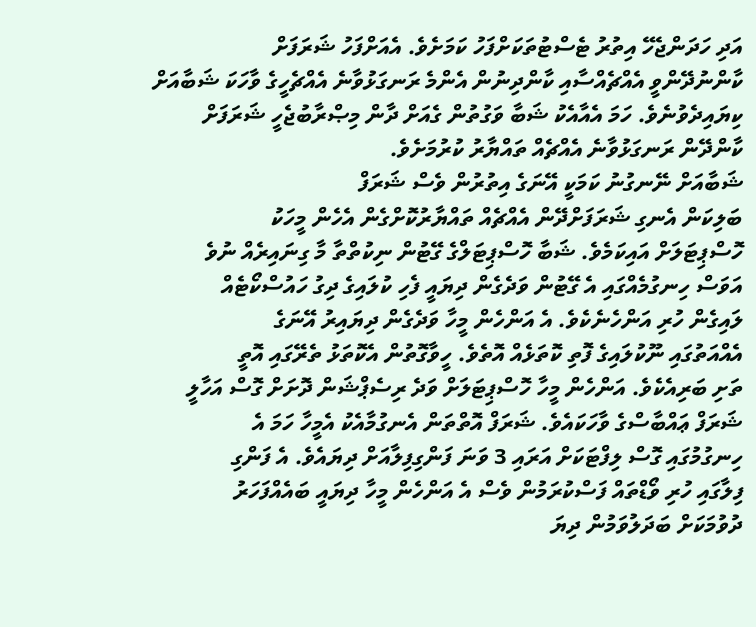އަދި ހަދަންޖެހޭ އިތުރު ޓެސްޓުތަކަށްފަހު ކަމަށެވެ. އެއަށްފަހު ޝަރަފަށް
ކާންނުދޭންވީ އެއްޗެއްސާއި ކާންދިނުން އެންމެ ރަނގަޅުވާނެ އެއްޗެހީގެ ވާހަކަ ޝަބާއަށް
ކިޔައިދެވުނެވެ. ހަމަ އެއާއެކު ޝަބާ ވަގުތުން ގެއަށް ދާން މިޞްރާބުޖެހީ ޝަރަފަށް
ކާންދޭން ރަނގަޅުވާނެ އެއްޗެއް ތައްޔާރު ކުރުމަށެވެ.
ޝަބާއަށް ނޭނގުނު ކަމަކީ އޭނަގެ އިތުރުން ވެސް ޝަރަފް
ބަލިކަން އެނގި ޝަރަފަށްދޭން އެއްޗެއް ތައްޔާރުކޮށްގެން އެހެން މީހަކު
ހޮސްޕިޓަލަށް އައިކަމެވެ. ޝަބާ ހޮސްޕިޓަލްގެ ގޭޓުން ނިކުތްތާ މާ ގިނައިރެއް ނުވެ
އަވަސް ހިނގުމެއްގައި އެ ގޭޓުން ވަދެގެން ދިޔައީ ފެހި ކުލައިގެ ދިގު ހައުސްކޯޓެއް
ލައިގެން ހުރި އަންހެނެކެވެ. އެ އަންހެން މީހާ ވަދެގެން ދިޔައިރު އޭނަގެ
އެއްއަތުގައި ނޫކުލައިގެ ފޮތި ކޮތަޅެއް އޮތެވެ. ހީވާގޮތުން އެކޮތަޅު ތެރޭގައި އޮތީ
ތަށި ބަރިއެކެވެ. އަންހެން މީހާ ހޮސްޕިޓަލަށް ވަދެ ރިސެޕްޝަން ދޮށަށް ގޮސް އަހާލީ
ޝަރަފް ޢައްބާސްގެ ވާހަކައެވެ. ޝަރަފް އޮތްތަން އެނގުމާއެކު އެމީހާ ހަމަ އެ
ހިނގުމުގައި ގޮސް ލިފްޓަކަށް އަރައި 3 ވަނަ ފަންގިފިލާއަށް ދިޔައެވެ. އެ ފަންގި
ފިލާގައި ހުރި ވޯޑްތައް ފަސްކުރަމުން ވެސް އެ އަންހެން މީހާ ދިޔައީ ބައެއްފަހަރު
ދުވުމަކަށް ބަދަލުވަމުން ދިޔަ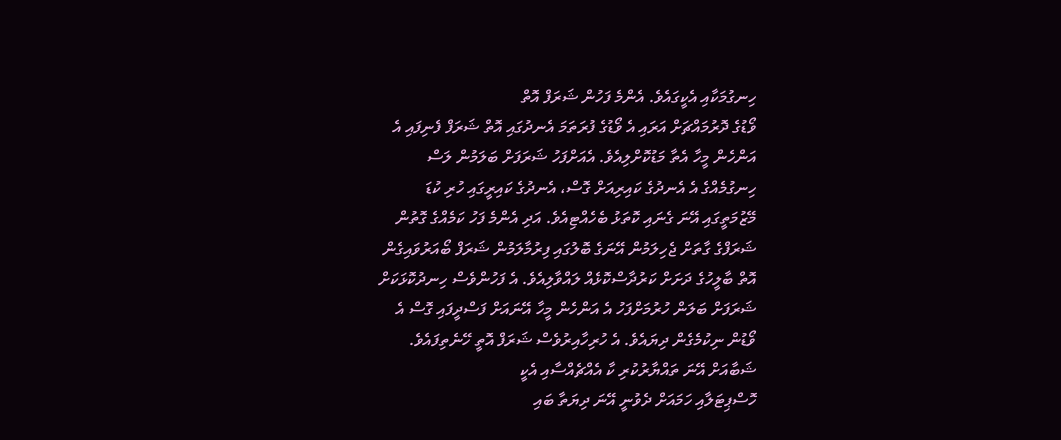ހިނގުމަކާއި އެކީގައެވެ. އެންމެ ފަހުން ޝަރަފް އޮތް
ވޯޑުގެ ދޮރުމައްޗަށް އަރައި އެ ވޯޑުގެ ފުރަތަމަ އެނދުގައި އޮތް ޝަރަފް ފެނިފައި އެ
އަންހެން މީހާ އެތާ މަޑުކޮށްލިއެވެ. އެއަށްފަހު ޝަރަފަށް ބަލަމުން ލަސް
ހިނގުމެއްގެ އެ އެނދުގެ ކައިރިއަށް ގޮސް، އެނދުގެ ކައިރީގައި ހުރި ކުޑަ
މޭޒުމަތީގައި އޭނަ ގެނައި ކޮތަޅު ބެހެއްޓިއެވެ. އަދި އެންމެ ފަހު ކަމެއްގެ ގޮތުން
ޝަރަފްގެ ގާތަށް ޖެހިލަމުން އޭނަގެ ބޮލުގައި ފިރުމާލަމުން ޝަރަފް ބޯއަރުވައިގެން
އޮތް ބާލީހުގެ ދަށަށް ކަރުދާސްކޮޅެއް ލައްވާލިއެވެ. އެ ފަހުންވެސް ހިނދުކޮޅަކަށް
ޝަރަފަށް ބަލަން ހުރުމަށްފަހު އެ އަންހެން މީހާ އޭނައަށް ފަސްދީފައި ގޮސް އެ
ވޯޑުން ނިކުމެގެން ދިޔައެވެ. އެ ހުރިހާއިރުވެސް ޝަރަފް އޮތީ ހޭނެތިފައެވެ.
ޝަބާއަށް އޭނަ ތައްޔާރުކުރި ކާ އެއްޗެއްސާއި އެކީ
ހޮސްޕިޓަލާއި ހަމައަށް ދެވުނީ އޭނަ ދިޔަތާ ބައި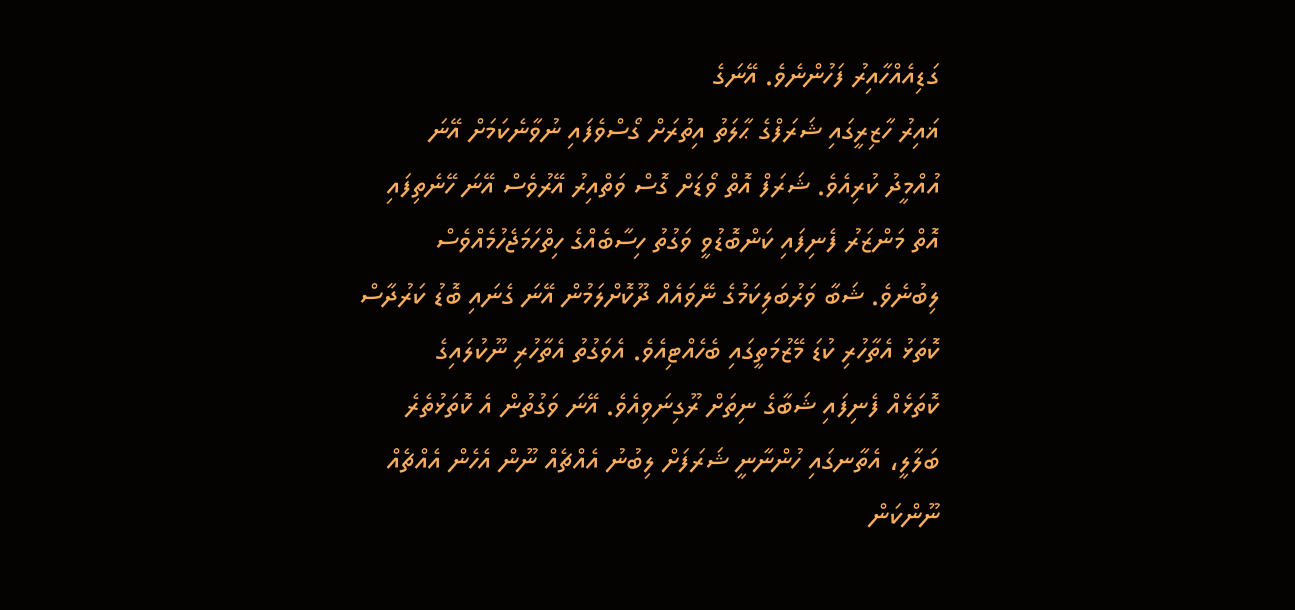ގަޑިއެއްހާއިރު ފަހުންނެވެ. އޭނަގެ
ޣައިރު ހާޒިރީގައި ޝަރަފްގެ ޙާލަތު އިތުރަށް ގޯސްވެފައި ނުވާނެކަމަށް އޭނަ
އުއްމީދު ކުރިއެވެ. ޝަރަފް އޮތް ވޯޑަށް ގޮސް ވަތްއިރު އޭރުވެސް އޭނަ ހޭނެތިފައި
އޮތް މަންޒަރު ފެނިފައި ކަންބޮޑުވީ ވަގުތު ހިސާބެއްގެ ހިތްހަމަޖެހުމެއްވެސް
ލިބުނެވެ. ޝަބާ ވަރުބަލިކަމުގެ ނޭވައެއް ދޫކޮށްލަމުން އޭނަ ގެނައި ބޮޑު ކަރުދާސް
ކޮތަޅު އެތާހުރި ކުޑަ މޭޒުމަތީގައި ބެހެއްޓިއެވެ. އެވަގުތު އެތާހުރި ނޫކުލައިގެ
ކޮތަޅެއް ފެނިފައި ޝަބާގެ ނިތަށް ރޫގިނަވިއެވެ. އޭނަ ވަގުތުން އެ ކޮތަޅުތެރެ
ބަލާލީ، އެތާނގައި ހުންނާނީ ޝަރަފަށް ލިބުނު އެއްޗެއް ނޫން އެހެން އެއްޗެއް
ނޫންކަން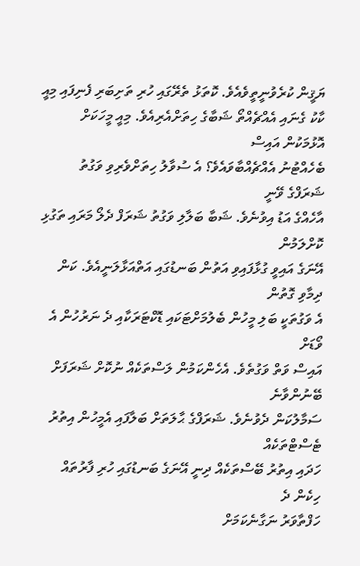ޔަޤީން ކުރެވުނީތީވެއެވެ. ކޮތަޅު ތެރޭގައި ހުރި ތަށިބަރި ފެނިފައި މިއީ
ކާކު ގެނައި އެއްޗެއްތޯ ޝަބާގެ ހިތަށްއެރިއެވެ. މިއީ މީހަކަށް އޮޅުމަކުން އައިސް
ބެހެއްޓުނު އެއްޗެއްބާވައެވެ؟ އެ ސުވާލު ހިތަށްވެރިވި ވަގުތު ޝަރަފްގެ ވޭނީ
އާހެއްގެ އަޑު އިވުނެވެ. ޝަބާ ބަލާލި ވަގުތު ޝަރަފް ދެލޯ މަރައި ތަގުޅި ކޮށްލަމުން
އޭނަގެ އައިވީ ގުޅާފައިވި އަތުން ބަނޑުގައި އަތްއަޅާލަނީއެވެ. ކަން ދިމާވި ގޮތުން
އެ ވަގުތަކީ ބަލި މީހުން ބެލުމަށްޓަކައި ޑޮކްޓަރަކާއި ދެ ނަރުހުން އެ ވޯޑަށް
އައިސް ވަތް ވަގުތެވެ. އެހެންކަމުން ލަސްތަކެއް ނުކޮށް ޝަރަފަށް ބޭނުންވާނެ
ސަމާލުކަން ދެވުނެވެ. ޝަރަފްގެ ޙާލަތަށް ބަލާފައި އެމީހުން އިތުރު ޓެސްޓްތަކެއް
ހަދައި އިތުރު ބޭސްތަކެއް ދިނީ އޭނަގެ ބަނޑުގައި ހުރި ފާރުތައް ހިކެން ދެ
ހަފްތާވަރު ނަގާނެކަމަށް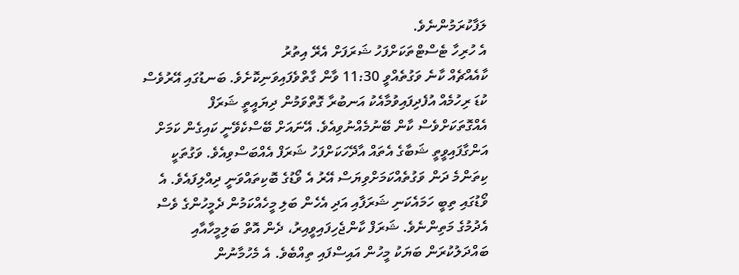ލަފާކުރަމުންނެވެ.
އެ ހުރިހާ ޓެސްޓްތަކަށްފަހު ޝަރަފަށް އެރޭ އިތުރު
ކާއެއްޗެއް ކާނެ ވަގުތެއްވީ 11:30 ވާން ގާތްވެފައިވަނިކޮށެވެ. ބަނޑުގައި އޭރުވެސް
ކުޑަ ރިހުމެއް އުފެދިފައިވުމާއެކު އަނބުރާ ގޮތްވަމުން ދިޔައީތީ ޝަރަފް
އެއްގޮތަކަށްވެސް ކާން ބޭނުމެއްނުވިއެވެ. އޭނައަށް ބޭސްކެވޭނީ ކައިގެން ކަމަށް
އަންގާފައިވީތީ ޝަބާގެ އެތައް އާދޭހަކަށްފަހު ޝަރަފް އެއްބަސްވިއެވެ. ވަގުތަކީ
ކިތަންމެ ދަން ވަގުތެއްކަމަށްވިޔަސް އޭރު އެ ވޯޑުގެ ބޮކިތައްވަނީ ދިއްލިފައެވެ. އެ
ވޯޑުގައި ތިބީ ހަމައެކަނި ޝަރަފާއި އަދި އެހެން ބަލި މީހެއްކަމުން ދެމީހުންގެ ވެސް
އެދުމުގެ މަތިންނެވެ. ޝަރަފް ކާންޖެހިފައިވީއިރު، ދެން އޮތް ބަލިމީހާއާއި
ބައްދަލުކުރަން ބަޔަކު މީހުން އައިސްފައި ތިއްބެވެ. އެ މެހުމާނުން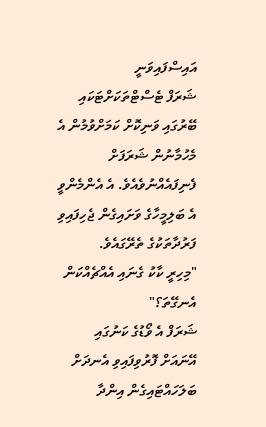އައިސްފައިވަނީ
ޝަރަފް ޓެސްޓްތަކަށްޓަކައި ބޭރުގައި ވަނިކޮށް ކަމަށްވުމުން އެ މެހުމާނުން ޝަރަފަށް
ފެނިފައެއްނުވެއެވެ. އެ އެންމެންވީ އެ ބަލިމީހާގެ ވަށައިގެން ޖެހިފައިވި
ފަރުދާތަކުގެ ތެރޭގައެވެ.
"މިހިރީ ކާކު ގެނައި އެއްޗެއްކަން އެނގޭތަ؟"
ޝަރަފް އެ ވޯޑުގެ ކަނުގައި އޭނައަށް ފޮރުވިފައިވި އެނދަށް ބަލަހައްޓައިގެން އިންދާ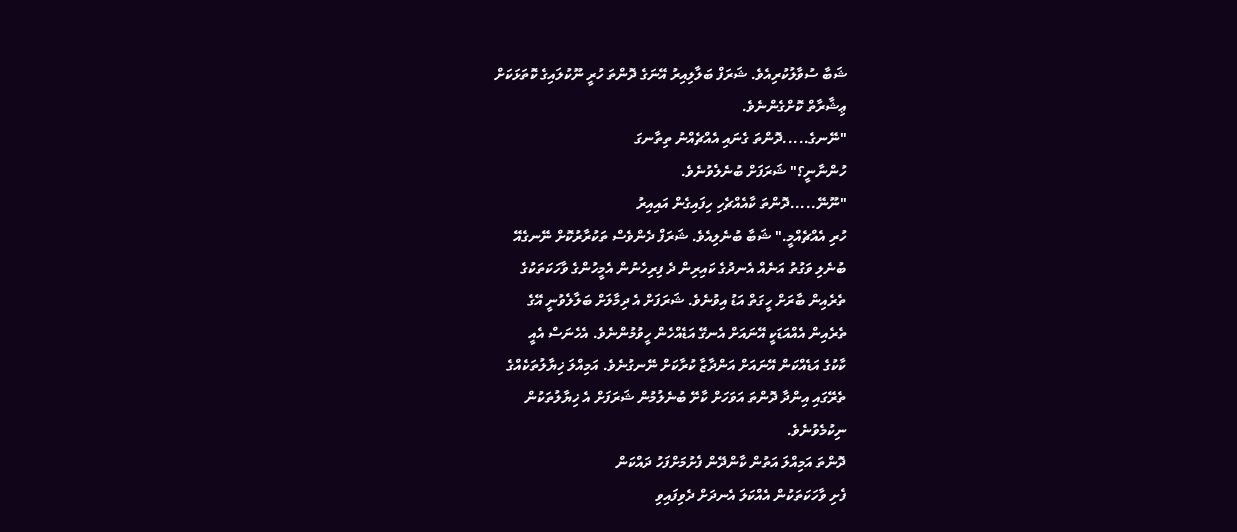ޝަބާ ސުވާލުކުރިއެވެ. ޝަރަފް ބަލާލިއިރު އޭނަގެ ދޮންތަ ހުރީ ނޫކުލައިގެ ކޮތަޅަކަށް
ޢިޝާރާތް ކޮށްގެންނެވެ.
"ނޭނގެ.....ދޮންތަ ގެނައި އެއްޗެއްނު ތިތާނގަ
ހުންނާނީ؟" ޝަރަފަށް ބުނެލެވުނެވެ.
"ނޫނޭ.....ދޮންތަ ކާއެއްޗެހި ހިފައިގެން އައިއިރު
ހުރި އެއްޗެއްމީ." ޝަބާ ބުނެލިއެވެ. ޝަރަފް ދެންވެސް ތަކުރާރުކޮށް ނޭނގެއޭ
ބުނެލި ވަގުތު އަނެއް އެނދުގެ ކައިރިން ދެ ފިރިހެނުން އެމީހުންގެ ވާހަކަތަކުގެ
ތެރެއިން ބާރަށް ހީގަތް އަޑު އިވުނެވެ. ޝަރަފަށް އެ ދިމާލަށް ބަލާލެވުނީ އޭގެ
ތެރެއިން އެއްއަޑަކީ އޭނައަށް އެނގޭ އަޑެއްހެން ހީވުމުންނެވެ. އެހެނަސް އެއީ
ކާކުގެ އަޑެއްކަން އޭނައަށް އަންދާޒާ ކުރާކަށް ނޭނގުނެވެ. އަމިއްލަ ޚިޔާލުތަކެއްގެ
ތެރޭގައި އިންދާ ދޮންތަ އަވަހަށް ކާށޭ ބުނެލުމުން ޝަރަފަށް އެ ޚިޔާލުތަކުން
ނިކުމެވުނެވެ.
ދޮންތަ އަމިއްލަ އަތުން ކާންދޭން ފެށުމަށްފަހު ދައްކަން
ފެށި ވާހަކަތަކުން އެއްކަލަ އެނދަށް ދެވިފައިވި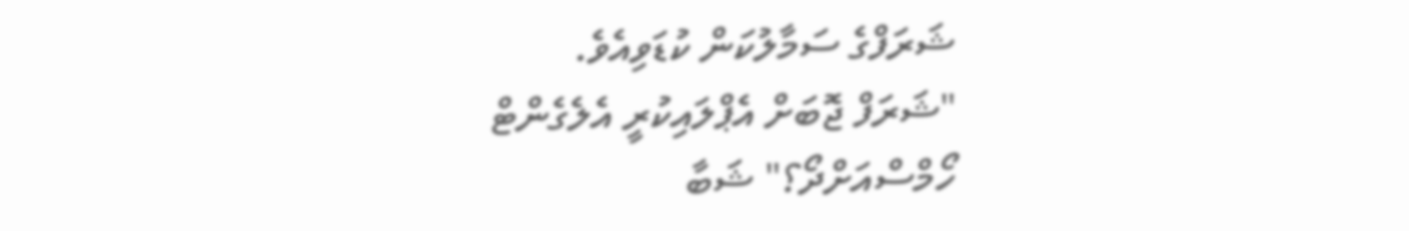ޝަރަފްގެ ސަމާލުކަން ކުޑަވިއެވެ.
"ޝަރަފް ޖޮބަށް އެޕްލައިކުރީ އެލެގެންޓް
ހޯމްސްއަށްދޯ؟" ޝަބާ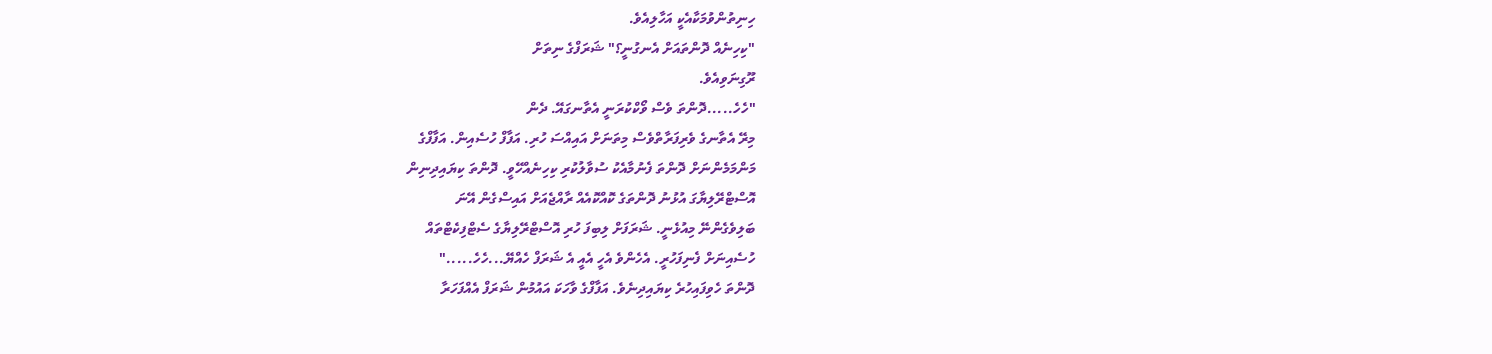ހިނިތުންވުމަކާއެކީ އަހާލިއެވެ.
"ކިހިނެއް ދޮންތައަށް އެނގުނީ؟" ޝަރަފްގެ ނިތަށް
ރޫގިނަވިއެވެ.
"ހެހެ.....ދޮންތަ ވެސް ވޯކްކުރަނީ އެތާނގައޭ. ދެން
މިރޭ އެތާނގެ ވެރިފަރާތްވެސް މިތަނަށް އައިއްސަ ހުރި. އަފާފް ހުސެއިން. އަފާފްގެ
މަންމަމެންނަށް ދޮންތަ ފެނުމާއެކު ސުވާލުކުރި ކިހިނެއްހޭވީ. ދޮންތަ ކިޔައިދިނިން
އޮސްޓްރޭލިޔާގަ އުޅުނު ދޮންތަގެ ކޮއްކޮއެއް ރާއްޖެއަށް އައިސްގެން އޭނަ
ބަލިވެގެންނޭ މިއުޅެނީ. ޝަރަފަށް ލިބިފަ ހުރި އޮސްޓްރޭލިޔާގެ ސެޓްފިކެޓްތައް
ހުސެއިނަށް ފެނިފަހުރީ. އެހެންވެ އެހީ އެއީ އެ ޝަރަފް ހެއްޔޭ...ހެހެ....."
ދޮންތަ ހެވިފައިހުރެ ކިޔައިދިނެވެ. އަފާފްގެ ވާހަކަ އައުމުން ޝަރަފް އެއްފަހަރާ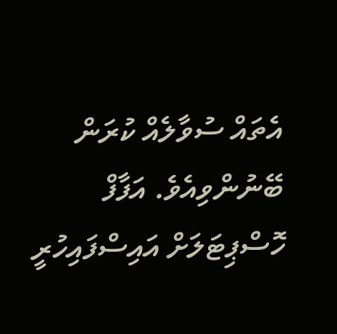އެތައް ސުވާލެއް ކުރަން ބޭނުންވިއެވެ. އަފާފް ހޮސްޕިޓަލަށް އައިސްފައިހުރީ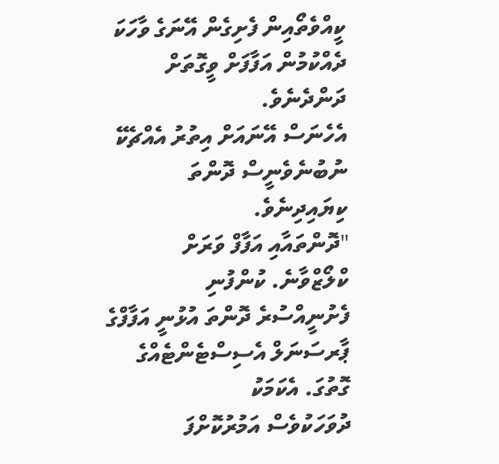ކީއްވެތޯއިން ފެށިގެން އޭނަގެ ވާހަކަ ދެއްކުމުން އަފާފަށް ވީގޮތަށް ދަންދެނެވެ.
އެހެނަސް އޭނައަށް އިތުރު އެއްޗެކޭ ނުބުނެވެނީސް ދޮންތަ ކިޔައިދިނެވެ.
"ދޮންތައާއި އަފާފް ވަރަށް ކްލޯޒްވާނެ. ކުންފުނި
ފެށުނީއްސުރެ ދޮންތަ އުޅުނީ އަފާފްގެ ޕާރސަނަލް އެސިސްޓެންޓެއްގެ ގޮތުގަ. އެކަމަކު
ދުވަހަކުވެސް އަމުރުކޮށްފަ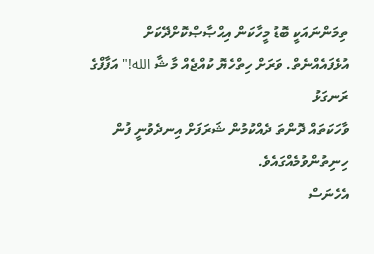ތިމަންނައަކީ ބޮޑު މީހާކަން އިޙްޞާޞްކޮށްދޭކަށް
އުޅެފައެއްނެތް. ވަރަށް ހިތްހެޔޮ ކުއްޖެއް މާ ޝާ الله!" އަފާފްގެ ރަނގަޅު
ވާހަކަތައް ދޮންތަ ދެއްކުމުން ޝަރަފަށް އިނދެވުނީ ފުން ހިނިތުންވުމެއްގައެވެ.
އެހެނަސް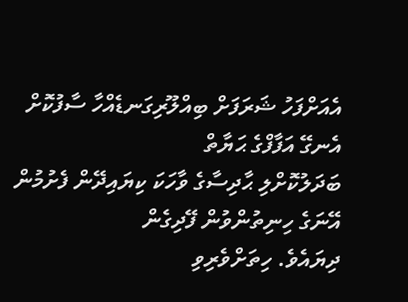އެއަށްފަހު ޝަރަފަށް ބިއްލޫރިގަނޑެއްހާ ސާފުކޮށް އެނގޭ އަފާފްގެ ޙަޔާތް
ބަދަލުކޮށްލި ޙާދިސާގެ ވާހަކަ ކިޔައިދޭން ފެށުމުން އޭނަގެ ހިނިތުންވުން ފޭދިގެން
ދިޔައެވެ. ހިތަށްވެރިވި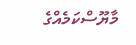މާޔޫސްކަމެއްގެ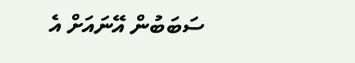ސަބަބުން އޭނައަށް އެ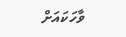ވާހަކައަށް